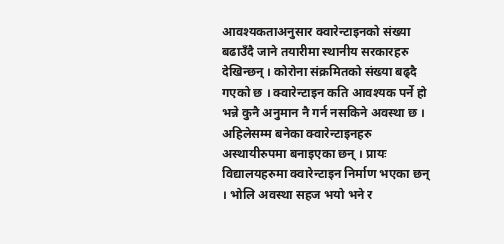आवश्यकताअनुसार क्वारेन्टाइनको संख्या बढाउँदै जाने तयारीमा स्थानीय सरकारहरु देखिन्छन् । कोरोना संक्रमितको संख्या बढ्दै गएको छ । क्वारेन्टाइन कति आवश्यक पर्ने हो भन्ने कुनै अनुमान नै गर्न नसकिने अवस्था छ । अहिलेसम्म बनेका क्वारेन्टाइनहरु अस्थायीरुपमा बनाइएका छन् । प्रायः विद्यालयहरुमा क्वारेन्टाइन निर्माण भएका छन् । भोलि अवस्था सहज भयो भने र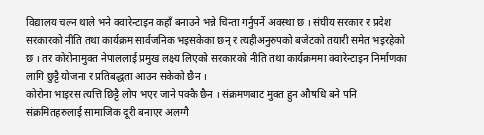विद्यालय चल्न थाले भने क्वारेन्टाइन कहाँ बनाउने भन्ने चिन्ता गर्नुपर्ने अवस्था छ । संघीय सरकार र प्रदेश सरकारको नीति तथा कार्यक्रम सार्वजनिक भइसकेका छन् र त्यहीअनुरुपको बजेटको तयारी समेत भइरहेको छ । तर कोरोनामुक्त नेपाललाई प्रमुख लक्ष्य लिएको सरकारको नीति तथा कार्यक्रममा क्वारेन्टाइन निर्माणका लागि छुट्टै योजना र प्रतिबद्धता आउन सकेको छैन ।
कोरोना भाइरस त्यत्ति छिट्टै लोप भएर जाने पक्कै छैन । संक्रमणबाट मुक्त हुन औषधि बने पनि संक्रमितहरुलाई सामाजिक दूरी बनाएर अलग्गै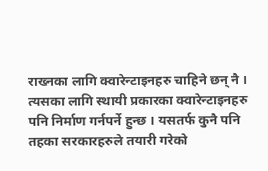राख्नका लागि क्वारेन्टाइनहरु चाहिने छन् नै । त्यसका लागि स्थायी प्रकारका क्वारेन्टाइनहरु पनि निर्माण गर्नपर्ने हुन्छ । यसतर्फ कुनै पनि तहका सरकारहरुले तयारी गरेको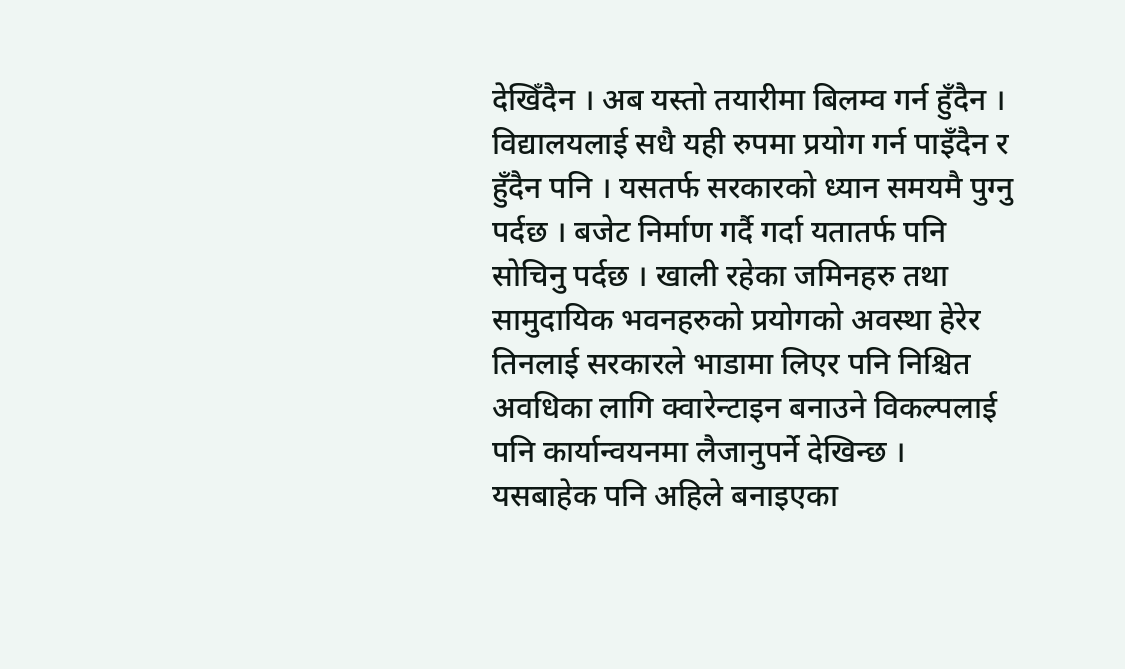देखिँदैन । अब यस्तो तयारीमा बिलम्व गर्न हुँदैन । विद्यालयलाई सधै यही रुपमा प्रयोग गर्न पाइँदैन र हुँदैन पनि । यसतर्फ सरकारको ध्यान समयमै पुग्नु पर्दछ । बजेट निर्माण गर्दै गर्दा यतातर्फ पनि सोचिनु पर्दछ । खाली रहेका जमिनहरु तथा सामुदायिक भवनहरुको प्रयोगको अवस्था हेरेर तिनलाई सरकारले भाडामा लिएर पनि निश्चित अवधिका लागि क्वारेन्टाइन बनाउने विकल्पलाई पनि कार्यान्वयनमा लैजानुपर्ने देखिन्छ । यसबाहेक पनि अहिले बनाइएका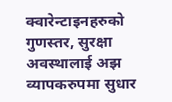क्वारेन्टाइनहरुको गुणस्तर, सुरक्षा अवस्थालाई अझ व्यापकरुपमा सुधार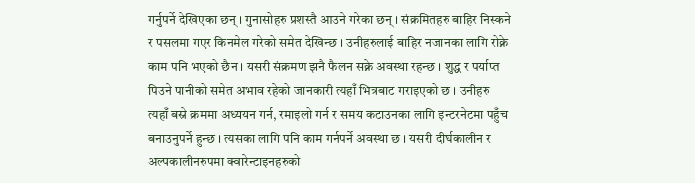गर्नुपर्ने देखिएका छन् । गुनासोहरु प्रशस्तै आउने गरेका छन् । संक्रमितहरु बाहिर निस्कने र पसलमा गएर किनमेल गरेको समेत देखिन्छ । उनीहरुलाई बाहिर नजानका लागि रोक्ने काम पनि भएको छैन । यसरी संक्रमण झनै फैलन सक्ने अवस्था रहन्छ । शुद्ध र पर्याप्त पिउने पानीको समेत अभाव रहेको जानकारी त्यहाँ भित्रबाट गराइएको छ । उनीहरु त्यहाँ बस्ने क्रममा अध्ययन गर्न, रमाइलो गर्न र समय कटाउनका लागि इन्टरनेटमा पहुँच बनाउनुपर्ने हुन्छ । त्यसका लागि पनि काम गर्नपर्ने अवस्था छ । यसरी दीर्घकालीन र अल्पकालीनरुपमा क्वारेन्टाइनहरुको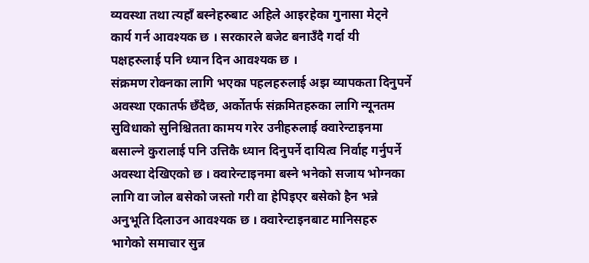व्यवस्था तथा त्यहाँ बस्नेहरुबाट अहिले आइरहेका गुनासा मेट्ने कार्य गर्न आवश्यक छ । सरकारले बजेट बनाउँदै गर्दा यी पक्षहरुलाई पनि ध्यान दिन आवश्यक छ ।
संक्रमण रोक्नका लागि भएका पहलहरुलाई अझ व्यापकता दिनुपर्ने अवस्था एकातर्फ छँदैछ, अर्कोतर्फ संक्रमितहरुका लागि न्यूनतम सुविधाको सुनिश्चितता कामय गरेर उनीहरुलाई क्वारेन्टाइनमा बसाल्ने कुरालाई पनि उत्तिकै ध्यान दिनुपर्ने दायित्व निर्वाह गर्नुपर्ने अवस्था देखिएको छ । क्वारेन्टाइनमा बस्ने भनेको सजाय भोग्नका लागि वा जोल बसेको जस्तो गरी वा हेपिइएर बसेको हैन भन्ने अनुभूति दिलाउन आवश्यक छ । क्वारेन्टाइनबाट मानिसहरु भागेको समाचार सुन्न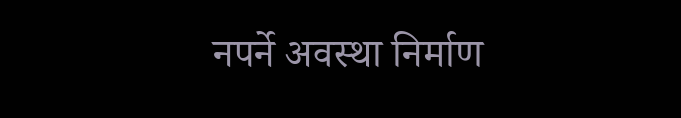नपर्ने अवस्था निर्माण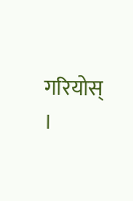गरियोस् ।